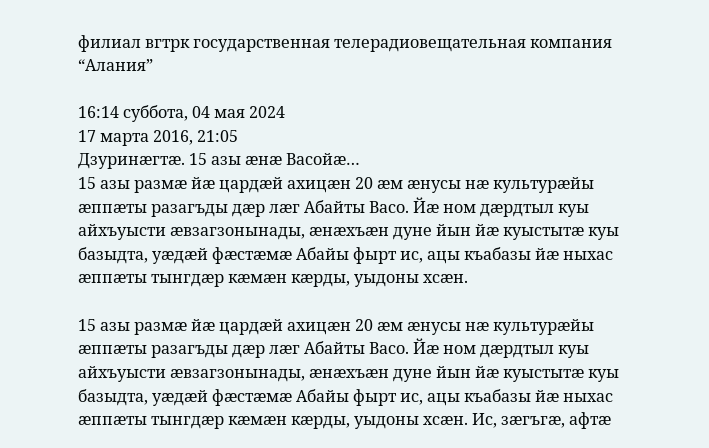филиал вгтрк государственная телерадиовещательная компания “Алания”

16:14 суббота, 04 мая 2024
17 марта 2016, 21:05
Дзуринæгтæ. 15 азы æнæ Васойæ…
15 азы размæ йæ цардæй ахицæн 20 æм æнусы нæ культурæйы æппæты разагъды дæр лæг Абайты Васо. Йæ ном дæрдтыл куы айхъуысти æвзагзонынады, æнæхъæн дуне йын йæ куыстытæ куы базыдта, уæдæй фæстæмæ Абайы фырт ис, ацы къабазы йæ ныхас æппæты тынгдæр кæмæн кæрды, уыдоны хсæн.

15 азы размæ йæ цардæй ахицæн 20 æм æнусы нæ культурæйы æппæты разагъды дæр лæг Абайты Васо. Йæ ном дæрдтыл куы айхъуысти æвзагзонынады, æнæхъæн дуне йын йæ куыстытæ куы базыдта, уæдæй фæстæмæ Абайы фырт ис, ацы къабазы йæ ныхас æппæты тынгдæр кæмæн кæрды, уыдоны хсæн. Ис, зæгъгæ, афтæ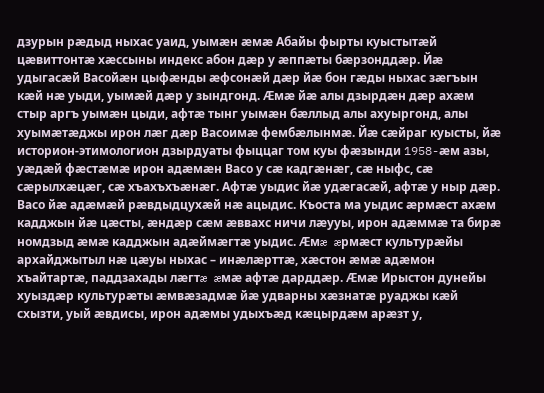дзурын рæдыд ныхас уаид, уымæн æмæ Абайы фырты куыстытæй цæвиттонтæ хæссыны индекс абон дæр у æппæты бæрзонддæр. Йæ удыгасæй Васойæн цыфæнды æфсонæй дæр йæ бон гæды ныхас зæгъын кæй нæ уыди, уымæй дæр у зындгонд. Æмæ йæ алы дзырдæн дæр ахæм стыр аргъ уымæн цыди, афтæ тынг уымæн бæллыд алы ахуыргонд, алы хуымæтæджы ирон лæг дæр Васоимæ фембæлынмæ. Йæ сæйраг куысты, йæ историон-этимологион дзырдуаты фыццаг том куы фæзынди 1958-æм азы, уæдæй фæстæмæ ирон адæмæн Васо у сæ кадгæнæг, сæ ныфс, сæ сæрылхæцæг, сæ хъахъхъæнæг. Афтæ уыдис йæ удæгасæй, афтæ у ныр дæр.
Васо йæ адæмæй рæвдыдцухæй нæ ацыдис. Къоста ма уыдис æрмæст ахæм кадджын йæ цæсты, æндæр сæм æввахс ничи лæууы, ирон адæммæ та бирæ номдзыд æмæ кадджын адæймæгтæ уыдис. Æмæ æрмæст культурæйы архайджытыл нæ цæуы ныхас – инæлæрттæ, хæстон æмæ адæмон хъайтартæ, паддзахады лæгтæ æмæ афтæ дарддæр. Æмæ Ирыстон дунейы хуыздæр культурæты æмвæзадмæ йæ удварны хæзнатæ руаджы кæй схызти, уый æвдисы, ирон адæмы удыхъæд кæцырдæм арæзт у,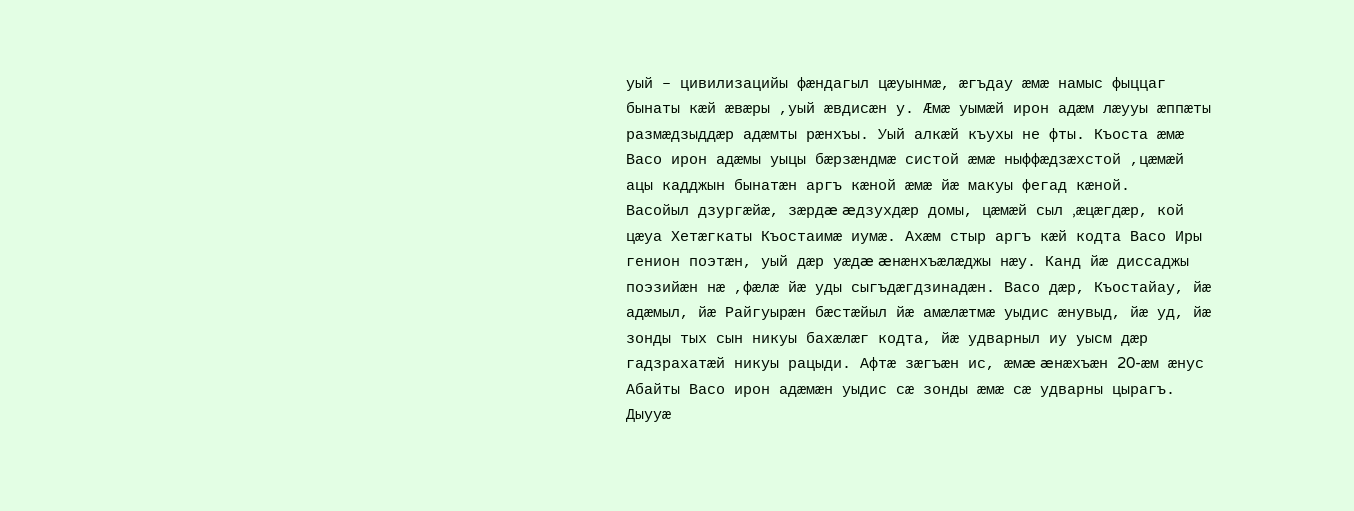уый – цивилизацийы фæндагыл цæуынмæ, æгъдау æмæ намыс фыццаг бынаты кæй æвæры ,уый æвдисæн у. Æмæ уымæй ирон адæм лæууы æппæты размæдзыддæр адæмты рæнхъы. Уый алкæй къухы не фты. Къоста æмæ Васо ирон адæмы уыцы бæрзæндмæ систой æмæ ныффæдзæхстой ,цæмæй ацы кадджын бынатæн аргъ кæной æмæ йæ макуы фегад кæной.
Васойыл дзургæйæ, зæрдæ æдзухдæр домы, цæмæй сыл ,æцæгдæр, кой цæуа Хетæгкаты Къостаимæ иумæ. Ахæм стыр аргъ кæй кодта Васо Иры генион поэтæн, уый дæр уæдæ æнæнхъæлæджы нæу. Канд йæ диссаджы поэзийæн нæ ,фæлæ йæ уды сыгъдæгдзинадæн. Васо дæр, Къостайау, йæ адæмыл, йæ Райгуырæн бæстæйыл йæ амæлæтмæ уыдис æнувыд, йæ уд, йæ зонды тых сын никуы бахæлæг кодта, йæ удварныл иу уысм дæр гадзрахатæй никуы рацыди. Афтæ зæгъæн ис, æмæ æнæхъæн 20-æм æнус Абайты Васо ирон адæмæн уыдис сæ зонды æмæ сæ удварны цырагъ. Дыууæ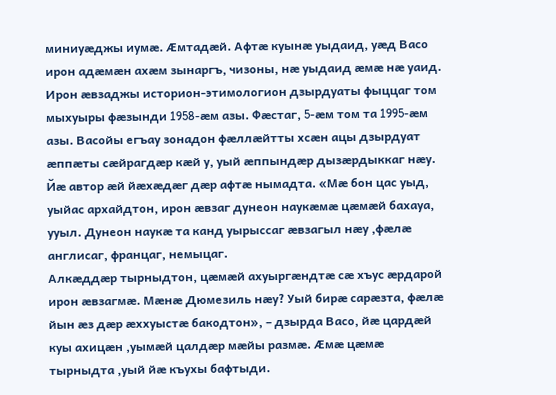миниуæджы иумæ. Æмтадæй. Афтæ куынæ уыдаид, уæд Васо ирон адæмæн ахæм зынаргъ, чизоны, нæ уыдаид æмæ нæ уаид.
Ирон æвзаджы историон-этимологион дзырдуаты фыццаг том мыхуыры фæзынди 1958-æм азы. Фæстаг, 5-æм том та 1995-æм азы. Васойы егъау зонадон фæллæйтты хсæн ацы дзырдуат æппæты сæйрагдæр кæй у, уый æппындæр дызæрдыккаг нæу. Йæ автор æй йæхæдæг дæр афтæ нымадта. «Мæ бон цас уыд, уыйас архайдтон, ирон æвзаг дунеон наукæмæ цæмæй бахауа, ууыл. Дунеон наукæ та канд уырыссаг æвзагыл нæу ,фæлæ англисаг, францаг, немыцаг.
Алкæддæр тырныдтон, цæмæй ахуыргæндтæ сæ хъус æрдарой ирон æвзагмæ. Мæнæ Дюмезиль нæу? Уый бирæ сарæзта, фæлæ йын æз дæр æххуыстæ бакодтон», – дзырда Васо, йæ цардæй куы ахицæн ,уымæй цалдæр мæйы размæ. Æмæ цæмæ тырныдта ,уый йæ къухы бафтыди.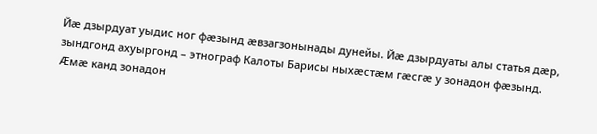Йæ дзырдуат уыдис ног фæзынд æвзагзонынады дунейы. Йæ дзырдуаты алы статья дæр, зындгонд ахуыргонд – этнограф Калоты Барисы ныхæстæм гæсгæ у зонадон фæзынд.
Æмæ канд зонадон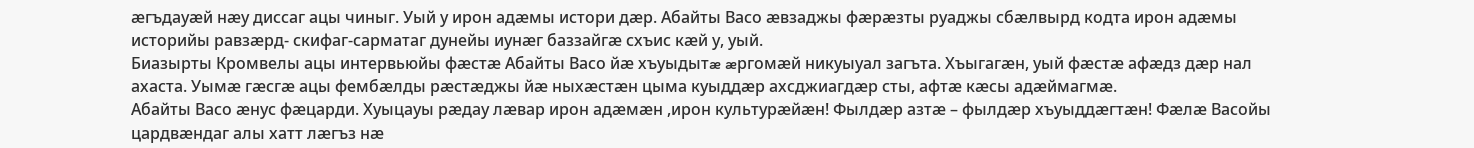æгъдауæй нæу диссаг ацы чиныг. Уый у ирон адæмы истори дæр. Абайты Васо æвзаджы фæрæзты руаджы сбæлвырд кодта ирон адæмы историйы равзæрд- скифаг-сарматаг дунейы иунæг баззайгæ схъис кæй у, уый.
Биазырты Кромвелы ацы интервьюйы фæстæ Абайты Васо йæ хъуыдытæ æргомæй никуыуал загъта. Хъыгагæн, уый фæстæ афæдз дæр нал ахаста. Уымæ гæсгæ ацы фембæлды рæстæджы йæ ныхæстæн цыма куыддæр ахсджиагдæр сты, афтæ кæсы адæймагмæ.
Абайты Васо æнус фæцарди. Хуыцауы рæдау лæвар ирон адæмæн ,ирон культурæйæн! Фылдæр азтæ – фылдæр хъуыддæгтæн! Фæлæ Васойы цардвæндаг алы хатт лæгъз нæ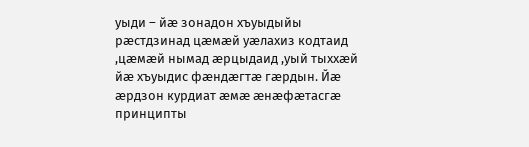уыди – йæ зонадон хъуыдыйы рæстдзинад цæмæй уæлахиз кодтаид ,цæмæй нымад æрцыдаид ,уый тыххæй йæ хъуыдис фæндæгтæ гæрдын. Йæ æрдзон курдиат æмæ æнæфæтасгæ принципты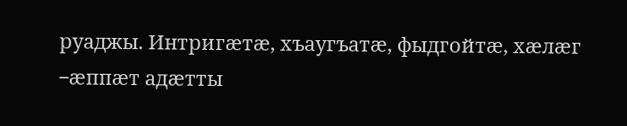руаджы. Интригæтæ, хъаугъатæ, фыдгойтæ, хæлæг –æппæт адæтты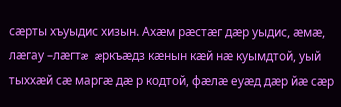сæрты хъуыдис хизын. Ахæм рæстæг дæр уыдис, æмæ, лæгау –лæгтæ æркъæдз кæнын кæй нæ куымдтой, уый тыххæй сæ маргæ дæ р кодтой, фæлæ еуæд дæр йæ сæр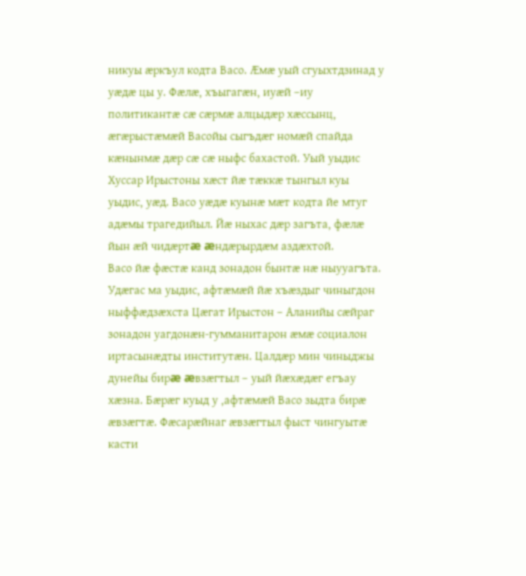никуы æркъул кодта Васо. Æмæ уый сгуыхтдзинад у уæдæ цы у. Фæлæ, хъыгагæн, иуæй –иу политикантæ сæ сæрмæ алцыдæр хæссынц, æгæрыстæмæй Васойы сыгъдæг номæй спайда кæнынмæ дæр сæ сæ ныфс бахастой. Уый уыдис Хуссар Ирыстоны хæст йæ тæккæ тынгыл куы уыдис, уæд. Васо уæдæ куынæ мæт кодта йе мтуг адæмы трагедийыл. Йæ ныхас дæр загъта, фæлæ йын æй чидæртæ æндæрырдæм аздæхтой.
Васо йæ фæстæ канд зонадон бынтæ нæ ныууагъта. Удæгас ма уыдис, афтæмæй йæ хъæздыг чиныгдон ныффæдзæхста Цæгат Ирыстон – Аланийы сæйраг зонадон уагдонæн-гумманитарон æмæ социалон иртасынæдты институтæн. Цалдæр мин чиныджы дунейы бирæ æвзæгтыл – уый йæхæдæг егъау хæзна. Бæрæг куыд у ,афтæмæй Васо зыдта бирæ æвзæгтæ. Фæсарæйнаг æвзæгтыл фыст чингуытæ касти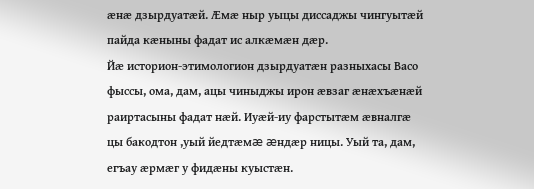æнæ дзырдуатæй. Æмæ ныр уыцы диссаджы чингуытæй пайда кæныны фадат ис алкæмæн дæр.
Йæ историон-этимологион дзырдуатæн разныхасы Васо фыссы, ома, дам, ацы чиныджы ирон æвзаг æнæхъæнæй раиртасыны фадат нæй. Иуæй-иу фарстытæм æвналгæ цы бакодтон ,уый йедтæмæ æндæр ницы. Уый та, дам, егъау æрмæг у фидæны куыстæн.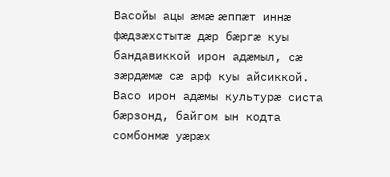Васойы ацы æмæ æппæт иннæ фæдзæхстытæ дæр бæргæ куы бандавиккой ирон адæмыл, сæ зæрдæмæ сæ арф куы айсиккой.
Васо ирон адæмы культурæ систа бæрзонд, байгом ын кодта сомбонмæ уæрæх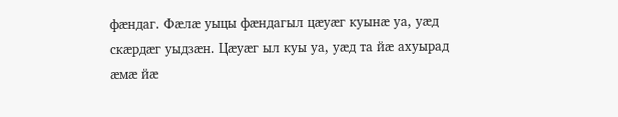фæндаг. Фæлæ уыцы фæндагыл цæуæг куынæ уа, уæд скæрдæг уыдзæн. Цæуæг ыл куы уа, уæд та йæ ахуырад æмæ йæ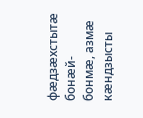фæдзæхстытæ бонæй-бонмæ, азмæ кæндзысты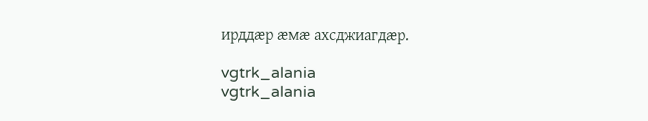ирддæр æмæ ахсджиагдæр.

vgtrk_alania
vgtrk_alania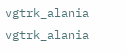vgtrk_alania
vgtrk_alania